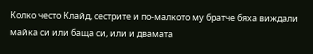Колко често Клайд, сестрите и по-малкото му братче бяха виждали майка си или баща си, или и двамата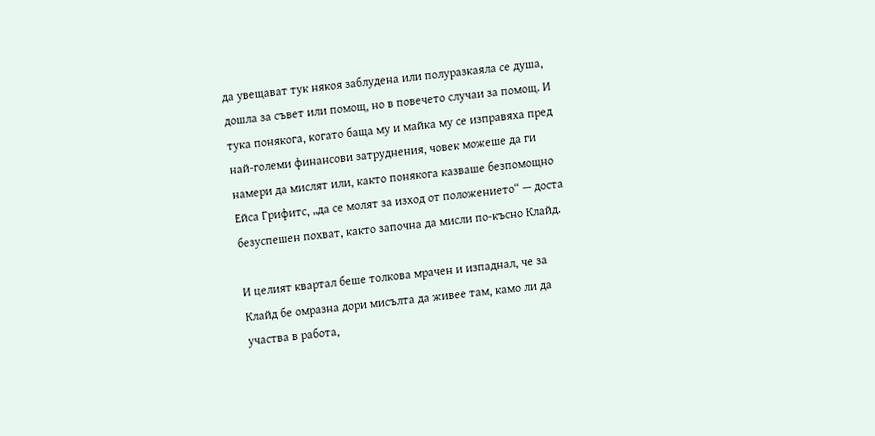да увещават тук някоя заблудена или полуразкаяла се душа, дошла за съвет или помощ, но в повечето случаи за помощ. И тука понякога, когато баща му и майка му се изправяха пред най-големи финансови затруднения, човек можеше да ги намери да мислят или, както понякога казваше безпомощно Ейса Грифитс, „да се молят за изход от положението“ — доста безуспешен похват, както започна да мисли по-късно Клайд.

И целият квартал беше толкова мрачен и изпаднал, че за Клайд бе омразна дори мисълта да живее там, камо ли да участва в работа,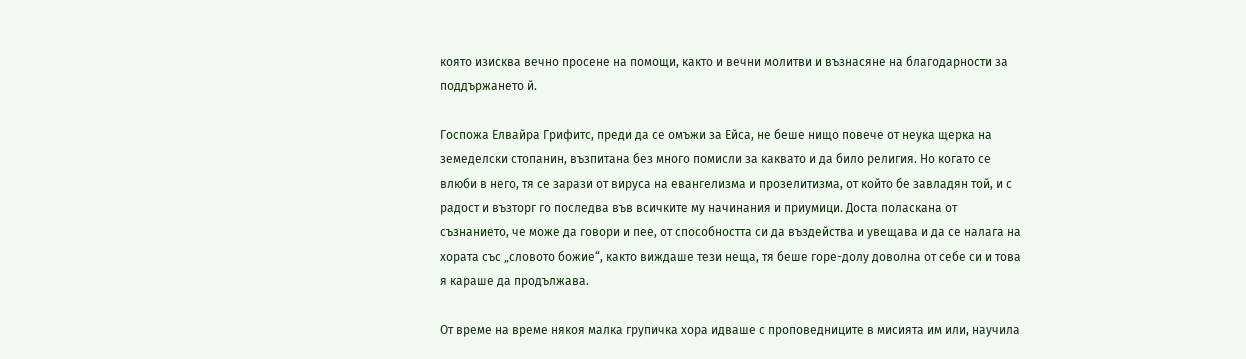която изисква вечно просене на помощи, както и вечни молитви и възнасяне на благодарности за поддържането й.

Госпожа Елвайра Грифитс, преди да се омъжи за Ейса, не беше нищо повече от неука щерка на земеделски стопанин, възпитана без много помисли за каквато и да било религия. Но когато се влюби в него, тя се зарази от вируса на евангелизма и прозелитизма, от който бе завладян той, и с радост и възторг го последва във всичките му начинания и приумици. Доста поласкана от съзнанието, че може да говори и пее, от способността си да въздейства и увещава и да се налага на хората със „словото божие“, както виждаше тези неща, тя беше горе-долу доволна от себе си и това я караше да продължава.

От време на време някоя малка групичка хора идваше с проповедниците в мисията им или, научила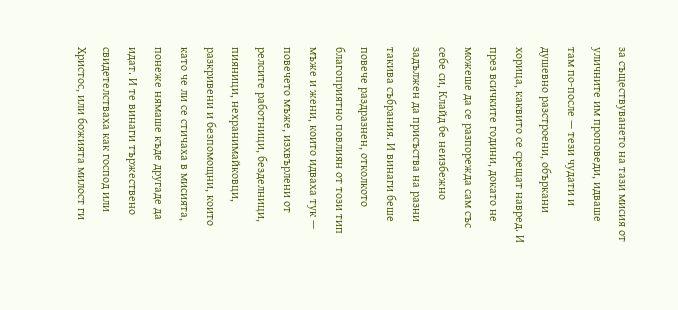за съществуването на тази мисия от уличните им проповеди, идваше там по-после — тези чудати и душевно разстроени, объркани хорица, каквито се срещат навред. И през всичките години, докато не можеше да се разпорежда сам със себе си, Клайд бе неизбежно задължен да присъства на разни такива събрания. И винаги беше повече раздразнен, отколкото благоприятно повлиян от този тип мъже и жени, които идваха тук — повечето мъже, изхвърлени от релсите работници, безделници, пияници, нехранимайковци, разкривени и безпомощни, които като че ли се стичаха в мисията, понеже нямаше къде другаде да идат. И те винаги тържествено свидетелстваха как господ или Христос, или божията милост ги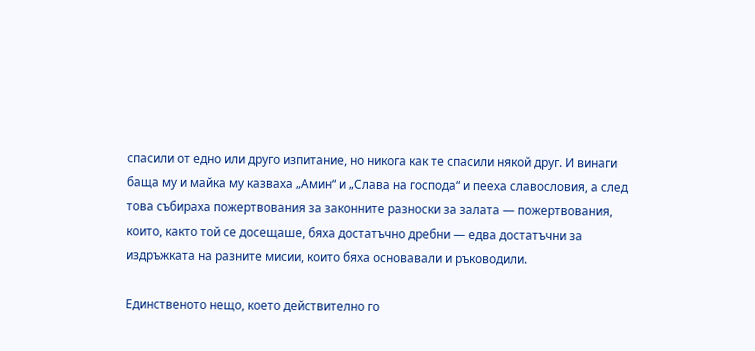спасили от едно или друго изпитание, но никога как те спасили някой друг. И винаги баща му и майка му казваха „Амин“ и „Слава на господа“ и пееха славословия, а след това събираха пожертвования за законните разноски за залата — пожертвования, които, както той се досещаше, бяха достатъчно дребни — едва достатъчни за издръжката на разните мисии, които бяха основавали и ръководили.

Единственото нещо, което действително го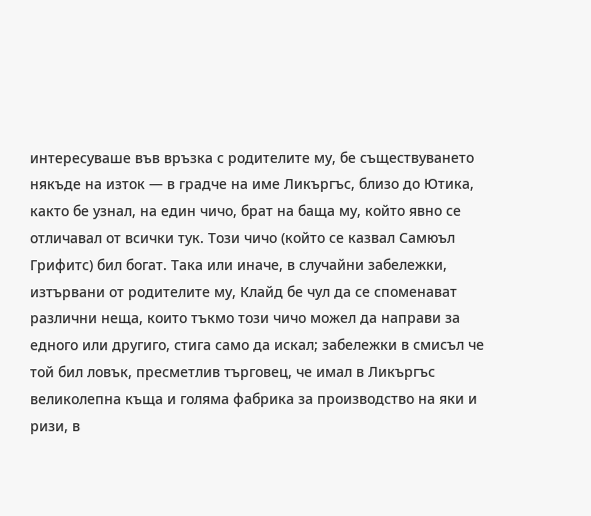интересуваше във връзка с родителите му, бе съществуването някъде на изток — в градче на име Ликъргъс, близо до Ютика, както бе узнал, на един чичо, брат на баща му, който явно се отличавал от всички тук. Този чичо (който се казвал Самюъл Грифитс) бил богат. Така или иначе, в случайни забележки, изтървани от родителите му, Клайд бе чул да се споменават различни неща, които тъкмо този чичо можел да направи за едного или другиго, стига само да искал; забележки в смисъл че той бил ловък, пресметлив търговец, че имал в Ликъргъс великолепна къща и голяма фабрика за производство на яки и ризи, в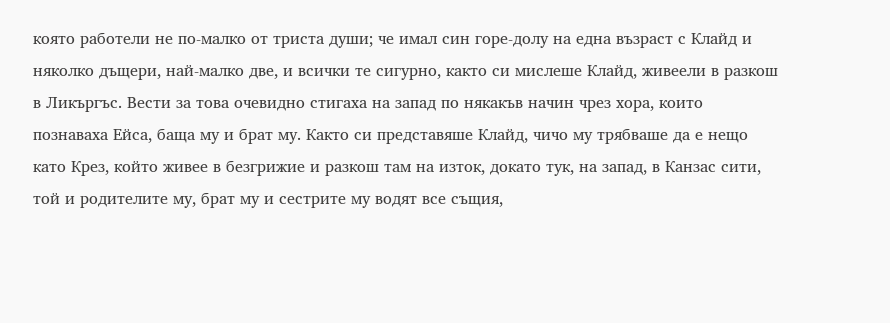която работели не по-малко от триста души; че имал син горе-долу на една възраст с Клайд и няколко дъщери, най-малко две, и всички те сигурно, както си мислеше Клайд, живеели в разкош в Ликъргъс. Вести за това очевидно стигаха на запад по някакъв начин чрез хора, които познаваха Ейса, баща му и брат му. Както си представяше Клайд, чичо му трябваше да е нещо като Крез, който живее в безгрижие и разкош там на изток, докато тук, на запад, в Канзас сити, той и родителите му, брат му и сестрите му водят все същия,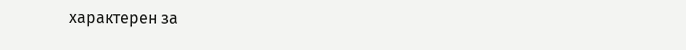характерен за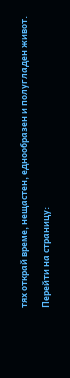тях открай време, нещастен, еднообразен и полугладен живот.

Перейти на страницу: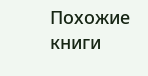Похожие книги